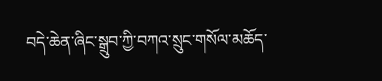བདེ་ཆེན་ཞིང་སྒྲུབ་ཀྱི་བཀའ་སྲུང་གསོལ་མཆོད་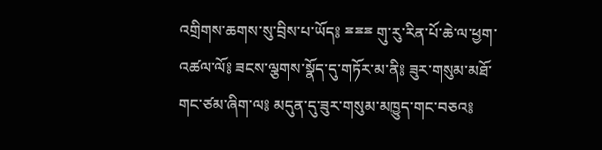འགྲིགས་ཆགས་སུ་བྲིས་པ་ཡོད༔ ྈྈྈ གུ་རུ་རིན་པོ་ཆེ་ལ་ཕྱག་འཚལ་ལོ༔ ཟངས་ལྕགས་སྣོད་དུ་གཏོར་མ་ནི༔ ཟུར་གསུམ་མཐོ་གང་ཙམ་ཞིག་ལ༔ མདུན་དུ་ཟུར་གསུམ་མཁྱུད་གང་བཅའ༔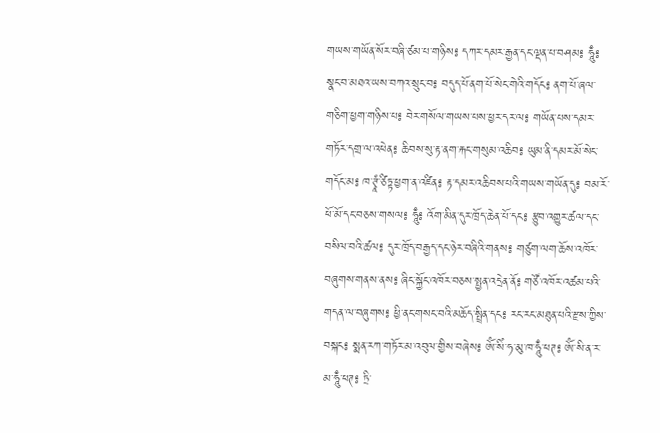གཡས་གཡོན་སོར་བཞི་ཙམ་པ་གཉིས༔ དཀར་དམར་རྒྱན་དང་ལྡན་པ་བཤམ༔ ཧཱུྃ༔ སྣང་བ་མཐའ་ཡས་བཀའ་སྲུང་བ༔ བདུད་པོ་ནག་པོ་སེང་གེའི་གདོང༔ ནག་པོ་ཞལ་གཅིག་ཕྱག་གཉིས་པ༔ བེར་གསོལ་གཡས་པས་ཕྱར་དར་ལ༔ གཡོན་པས་དམར་གཏོར་དགྲ་ལ་འཕེན༔ ཆིབས་སུ་རྟ་ནག་རྐང་གསུམ་འཆིབ༔ ཡུམ་ནི་དམར་མོ་སེང་གདོང་མ༔ ཁ་ཊྭཱཾ་ཙིཏྟ་ཕྱག་ན་འཛིན༔ རྟ་དམར་འཆིབས་པའི་གཡས་གཡོན་དུ༔ བམ་རོ་ཕོ་མོ་དང་བཅས་གསལ༔ ཧཱུྃ༔ འོག་མིན་དུར་ཁྲོད་ཆེན་པོ་དང༔ རྩུབ་འགྱུར་ཚལ་དང་བསིལ་བའི་ཚལ༔ དུར་ཁྲོད་བརྒྱད་དང་ཉེར་བཞིའི་གནས༔ གཙུག་ལག་ཆོས་འཁོར་བཞུགས་གནས་ནས༔ ཞིང་སྐྱོང་འཁོར་བཅས་སྤྱན་འདྲེན་ནོ༔ གཙོ་འཁོར་འཚམ་པའི་གདན་ལ་བཞུགས༔ ཕྱི་ནང་གསང་བའི་མཆོད་སྤྲིན་དང༔ རང་རང་མཐུན་པའི་རྫས་ཀྱིས་བསྐང༔ སྨན་རཀ་གཏོར་མ་འབུལ་གྱིས་བཞེས༔ ཨོཾ་སིཾ་ཧ་མུ་ཁ་ཧཱུྃ་ཕཊ༔ ཨོཾ་སི་ན་ར་མ་ཧཱུྃ་ཕཊ༔ ཏྲི་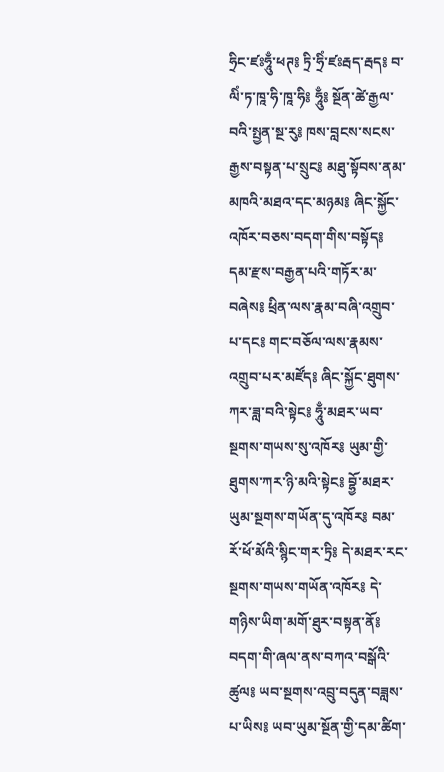ཧྲིང་ཛཿཧཱུྃ་ཕཊ༔ ཏྲི་ཧྲིཾ་ཛཿརྦད་རྦད༔ བ་ལིཾ་ཏ་ཁཱ་ཧི་ཁཱ་ཧི༔ ཧཱུྃ༔ སྔོན་ཚེ་རྒྱལ་བའི་སྤྱན་སྔ་རུ༔ ཁས་བླངས་སངས་རྒྱས་བསྟན་པ་སྲུང༔ མཐུ་སྟོབས་ནམ་མཁའི་མཐའ་དང་མཉམ༔ ཞིང་སྐྱོང་འཁོར་བཅས་བདག་གིས་བསྟོད༔ དམ་རྫས་བརྒྱན་པའི་གཏོར་མ་བཞེས༔ ཕྲིན་ལས་རྣམ་བཞི་འགྲུབ་པ་དང༔ གང་བཅོལ་ལས་རྣམས་འགྲུབ་པར་མཛོད༔ ཞིང་སྐྱོང་ཐུགས་ཀར་ཟླ་བའི་སྟེང༔ ཧཱུྃ་མཐར་ཡབ་སྔགས་གཡས་སུ་འཁོར༔ ཡུམ་གྱི་ཐུགས་ཀར་ཉི་མའི་སྟེང༔ བྷྱོ་མཐར་ཡུམ་སྔགས་གཡོན་དུ་འཁོར༔ བམ་རོ་ཕོ་མོའི་སྙིང་གར་ཏྲི༔ དེ་མཐར་རང་སྔགས་གཡས་གཡོན་འཁོར༔ དེ་གཉིས་ཡིག་མགོ་ཐུར་བསྟན་ནོ༔ བདག་གི་ཞལ་ནས་བཀའ་བསྒོའི་ཚུལ༔ ཡབ་སྔགས་འབྲུ་བདུན་བཟླས་པ་ཡིས༔ ཡབ་ཡུམ་སྔོན་གྱི་དམ་ཚིག་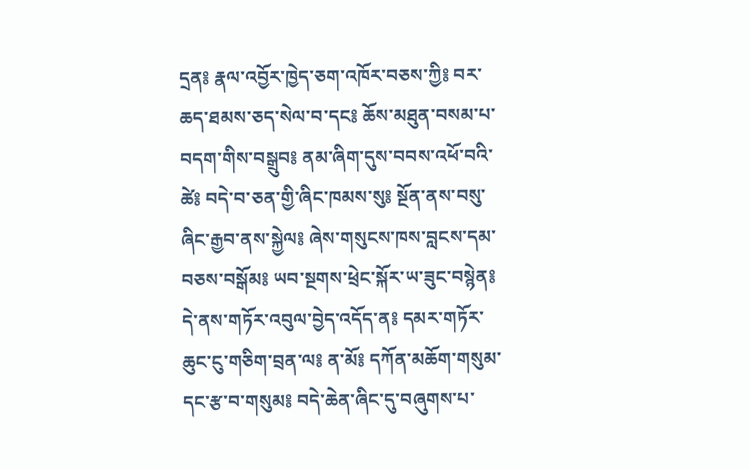དྲན༔ རྣལ་འབྱོར་ཁྱེད་ཅག་འཁོར་བཅས་ཀྱི༔ བར་ཆད་ཐམས་ཅད་སེལ་བ་དང༔ ཆོས་མཐུན་བསམ་པ་བདག་གིས་བསྒྲུབ༔ ནམ་ཞིག་དུས་བབས་འཕོ་བའི་ཚེ༔ བདེ་བ་ཅན་གྱི་ཞིང་ཁམས་སུ༔ སྔོན་ནས་བསུ་ཞིང་རྒྱབ་ནས་སྐྱེལ༔ ཞེས་གསུངས་ཁས་བླངས་དམ་བཅས་བསྒོམ༔ ཡབ་སྔགས་ཕྲེང་སྐོར་ཡ་ཟུང་བསྙེན༔ དེ་ནས་གཏོར་འབུལ་བྱེད་འདོད་ན༔ དམར་གཏོར་ཆུང་ངུ་གཅིག་བྲན་ལ༔ ན་མོ༔ དཀོན་མཆོག་གསུམ་དང་རྩ་བ་གསུམ༔ བདེ་ཆེན་ཞིང་དུ་བཞུགས་པ་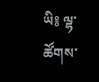ཡི༔ ལྷ་ཚོགས་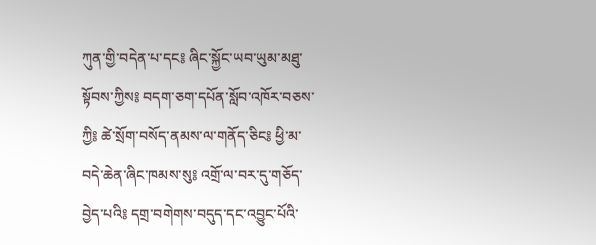ཀུན་གྱི་བདེན་པ་དང༔ ཞིང་སྐྱོང་ཡབ་ཡུམ་མཐུ་སྟོབས་ཀྱིས༔ བདག་ཅག་དཔོན་སློབ་འཁོར་བཅས་ཀྱི༔ ཚེ་སྲོག་བསོད་ནམས་ལ་གནོད་ཅིང༔ ཕྱི་མ་བདེ་ཆེན་ཞིང་ཁམས་སུ༔ འགྲོ་ལ་བར་དུ་གཅོད་བྱེད་པའི༔ དགྲ་བགེགས་བདུད་དང་འབྱུང་པོའི་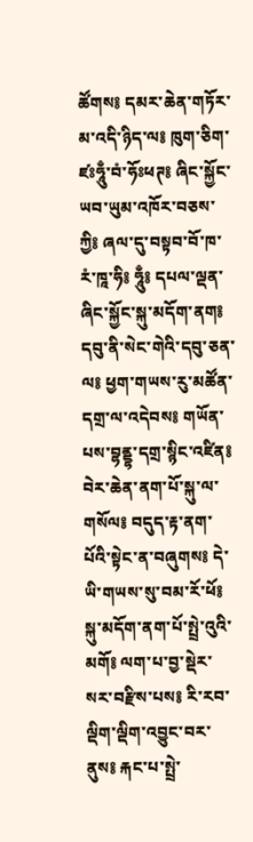ཚོགས༔ དམར་ཆེན་གཏོར་མ་འདི་ཉིད་ལ༔ ཁུག་ཅིག་ཛཿཧཱུྃ་བཾ་ཧོཿཕཊ༔ ཞིང་སྐྱོང་ཡབ་ཡུམ་འཁོར་བཅས་ཀྱི༔ ཞལ་དུ་བསྟབ་བོ་ཁ་རཾ་ཁཱ་ཧི༔ ཧཱུྃ༔ དཔལ་ལྡན་ཞིང་སྐྱོང་སྐུ་མདོག་ནག༔ དབུ་ནི་སེང་གེའི་དབུ་ཅན་ལ༔ ཕྱག་གཡས་རུ་མཚོན་དགྲ་ལ་འདེབས༔ གཡོན་པས་བྷནྡྷ་དགྲ་སྙིང་འཛིན༔ བེར་ཆེན་ནག་པོ་སྐུ་ལ་གསོལ༔ བདུད་རྟ་ནག་པོའི་སྟེང་ན་བཞུགས༔ དེ་ཡི་གཡས་སུ་བམ་རོ་ཕོ༔ སྐུ་མདོག་ནག་པོ་སྤྲེ་འུའི་མགོ༔ ལག་པ་བྱ་སྡེར་སར་བརྫིས་པས༔ རི་རབ་ལྡིག་ལྡིག་འབྱུང་བར་ནུས༔ རྐང་པ་སྤྲེ་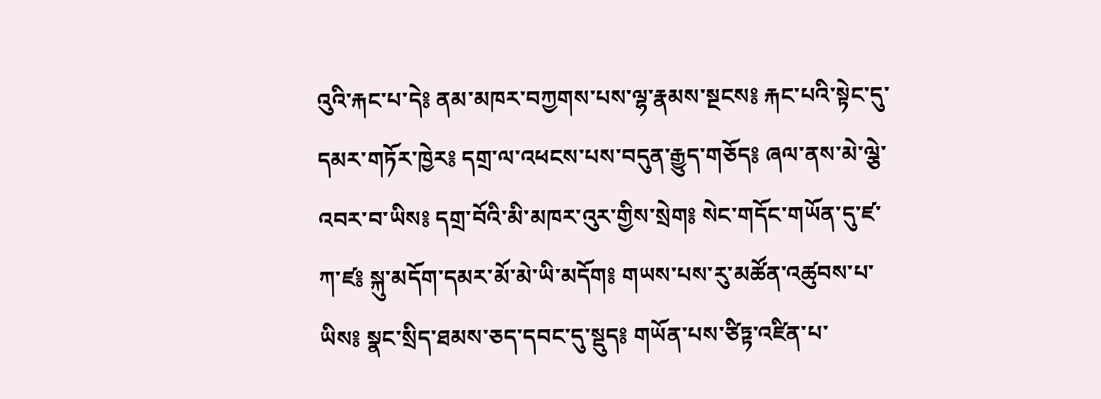འུའི་རྐང་པ་དེ༔ ནམ་མཁར་བཀྱགས་པས་ལྷ་རྣམས་སྔངས༔ རྐང་པའི་སྟེང་དུ་དམར་གཏོར་ཁྱེར༔ དགྲ་ལ་འཕངས་པས་བདུན་རྒྱུད་གཅོད༔ ཞལ་ནས་མེ་ལྕེ་འབར་བ་ཡིས༔ དགྲ་བོའི་མི་མཁར་འུར་གྱིས་སྲེག༔ སེང་གདོང་གཡོན་དུ་ཛ་ཀ་ཛ༔ སྐུ་མདོག་དམར་མོ་མེ་ཡི་མདོག༔ གཡས་པས་རུ་མཚོན་འཚུབས་པ་ཡིས༔ སྣང་སྲིད་ཐམས་ཅད་དབང་དུ་སྡུད༔ གཡོན་པས་ཙིཏྟ་འཛིན་པ་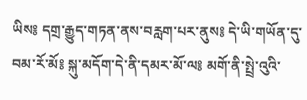ཡིས༔ དགྲ་རྒྱུད་གཏན་ནས་བརླག་པར་ནུས༔ དེ་ཡི་གཡོན་དུ་བམ་རོ་མོ༔ སྐུ་མདོག་དེ་ནི་དམར་མོ་ལ༔ མགོ་ནི་སྤྲེ་འུའི་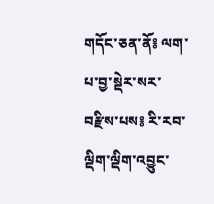གདོང་ཅན་ནོ༔ ལག་པ་བྱ་སྡེར་སར་བརྫིས་པས༔ རི་རབ་ལྡིག་ལྡིག་འབྱུང་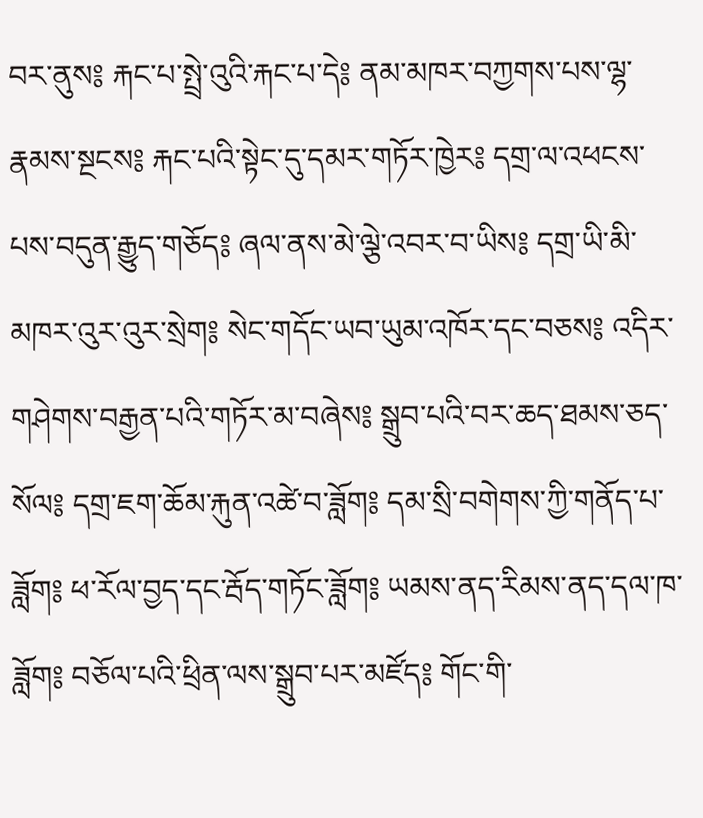བར་ནུས༔ རྐང་པ་སྤྲེ་འུའི་རྐང་པ་དེ༔ ནམ་མཁར་བཀྱགས་པས་ལྷ་རྣམས་སྔངས༔ རྐང་པའི་སྟེང་དུ་དམར་གཏོར་ཁྱེར༔ དགྲ་ལ་འཕངས་པས་བདུན་རྒྱུད་གཅོད༔ ཞལ་ནས་མེ་ལྕེ་འབར་བ་ཡིས༔ དགྲ་ཡི་མི་མཁར་འུར་འུར་སྲེག༔ སེང་གདོང་ཡབ་ཡུམ་འཁོར་དང་བཅས༔ འདིར་གཤེགས་བརྒྱན་པའི་གཏོར་མ་བཞེས༔ སྒྲུབ་པའི་བར་ཆད་ཐམས་ཅད་སོལ༔ དགྲ་ཇག་ཆོམ་རྐུན་འཚེ་བ་ཟློག༔ དམ་སྲི་བགེགས་ཀྱི་གནོད་པ་ཟློག༔ ཕ་རོལ་བྱད་དང་རྦོད་གཏོང་ཟློག༔ ཡམས་ནད་རིམས་ནད་དལ་ཁ་ཟློག༔ བཅོལ་པའི་ཕྲིན་ལས་སྒྲུབ་པར་མཛོད༔ གོང་གི་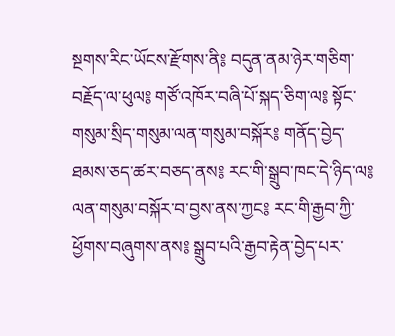སྔགས་རིང་ཡོངས་རྫོགས་ནི༔ བདུན་ནམ་ཉེར་གཅིག་བརྗོད་ལ་ཕུལ༔ གཙོ་འཁོར་བཞི་པོ་སྐད་ཅིག་ལ༔ སྟོང་གསུམ་སྲིད་གསུམ་ལན་གསུམ་བསྐོར༔ གནོད་བྱེད་ཐམས་ཅད་ཚར་བཅད་ནས༔ རང་གི་སྒྲུབ་ཁང་དེ་ཉིད་ལ༔ ལན་གསུམ་བསྐོར་བ་བྱས་ནས་ཀྱང༔ རང་གི་རྒྱབ་ཀྱི་ཕྱོགས་བཞུགས་ནས༔ སྒྲུབ་པའི་རྒྱབ་རྟེན་བྱེད་པར་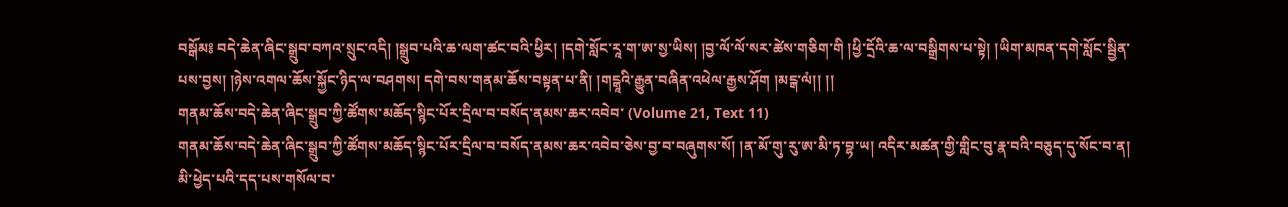བསྒོམ༔ བདེ་ཆེན་ཞིང་སྒྲུབ་བཀའ་སྲུང་འདི། །སྒྲུབ་པའི་ཆ་ལག་ཚང་བའི་ཕྱིར། །དགེ་སློང་རཱ་ག་ཨ་སྱ་ཡིས། །བྱ་ལོ་ལོ་སར་ཚེས་གཅིག་གི །ཕྱི་དྲོའི་ཆ་ལ་བསྒྲིགས་པ་སྟེ། །ཡིག་མཁན་དགེ་སློང་སྦྱིན་པས་བྱས། །ཉེས་འགལ་ཆོས་སྐྱོང་ཉིད་ལ་བཤགས། དགེ་བས་གནམ་ཆོས་བསྟན་པ་ནི། །གངྒཱའི་རྒྱུན་བཞིན་འཕེལ་རྒྱས་ཤོག །མངྒ་ལཾ།། །།
གནམ་ཆོས་བདེ་ཆེན་ཞིང་སྒྲུབ་ཀྱི་ཚོགས་མཆོད་སྙིང་པོར་དྲིལ་བ་བསོད་ནམས་ཆར་འབེབ་ (Volume 21, Text 11)
གནམ་ཆོས་བདེ་ཆེན་ཞིང་སྒྲུབ་ཀྱི་ཚོགས་མཆོད་སྙིང་པོར་དྲིལ་བ་བསོད་ནམས་ཆར་འབེབ་ཅེས་བྱ་བ་བཞུགས་སོ། །ན་མོ་གུ་རུ་ཨ་མི་ཏ་བྷ་ཡ། འདིར་མཚན་གྱི་གླིང་བུ་རྣ་བའི་བཅུད་དུ་སོང་བ་ན། མི་ཕྱེད་པའི་དད་པས་གསོལ་བ་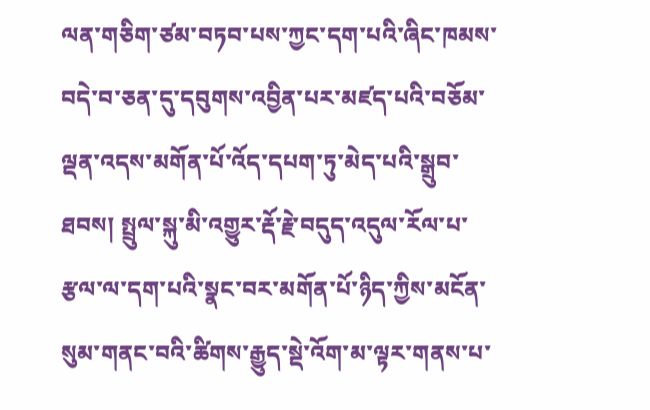ལན་གཅིག་ཙམ་བཏབ་པས་ཀྱང་དག་པའི་ཞིང་ཁམས་བདེ་བ་ཅན་དུ་དབུགས་འབྱིན་པར་མཛད་པའི་བཅོམ་ལྡན་འདས་མགོན་པོ་འོད་དཔག་ཏུ་མེད་པའི་སྒྲུབ་ཐབས། སྤྲུལ་སྐུ་མི་འགྱུར་རྡོ་རྗེ་བདུད་འདུལ་རོལ་པ་རྩལ་ལ་དག་པའི་སྣང་བར་མགོན་པོ་ཉིད་ཀྱིས་མངོན་སུམ་གནང་བའི་ཚིགས་རྒྱུད་སྡེ་འོག་མ་ལྟར་གནས་པ་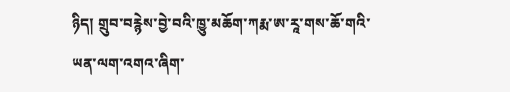ཉིད། གྲུབ་བརྙེས་བྱེ་བའི་ཁྱུ་མཆོག་ཀརྨ་ཨ་རཱ་གས་ཆོ་གའི་ཡན་ལག་འགའ་ཞིག་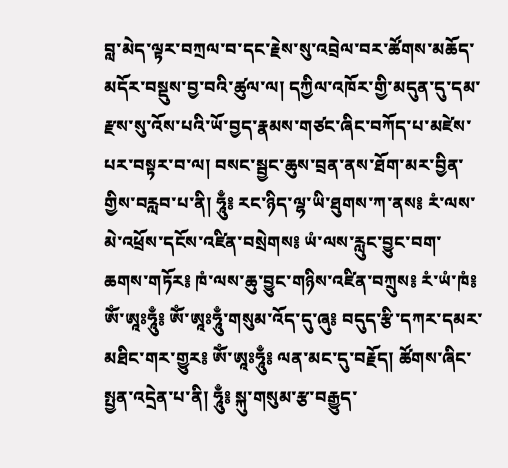བླ་མེད་ལྟར་བཀྲལ་བ་དང་རྗེས་སུ་འབྲེལ་བར་ཚོགས་མཆོད་མདོར་བསྡུས་བྱ་བའི་ཚུལ་ལ། དཀྱིལ་འཁོར་གྱི་མདུན་དུ་དམ་རྫས་སུ་འོས་པའི་ཡོ་བྱད་རྣམས་གཙང་ཞིང་བཀོད་པ་མཛེས་པར་བསྟར་བ་ལ། བསང་སྦྱང་ཆུས་བྲན་ནས་ཐོག་མར་བྱིན་གྱིས་བརླབ་པ་ནི། ཧཱུྃ༔ རང་ཉིད་ལྷ་ཡི་ཐུགས་ཀ་ནས༔ རཾ་ལས་མེ་འཕྲོས་དངོས་འཛིན་བསྲེགས༔ ཡཾ་ལས་རླུང་བྱུང་བག་ཆགས་གཏོར༔ ཁཾ་ལས་ཆུ་བྱུང་གཉིས་འཛིན་བཀྲུས༔ རཾ་ཡཾ་ཁཾ༔ ཨོཾ་ཨཱཿཧཱུྃ༔ ཨོཾ་ཨཱཿཧཱུྃ་གསུམ་འོད་དུ་ཞུ༔ བདུད་རྩི་དཀར་དམར་མཐིང་གར་གྱུར༔ ཨོཾ་ཨཱཿཧཱུྃ༔ ལན་མང་དུ་བརྗོད། ཚོགས་ཞིང་སྤྱན་འདྲེན་པ་ནི། ཧཱུྃ༔ སྐུ་གསུམ་རྩ་བརྒྱུད་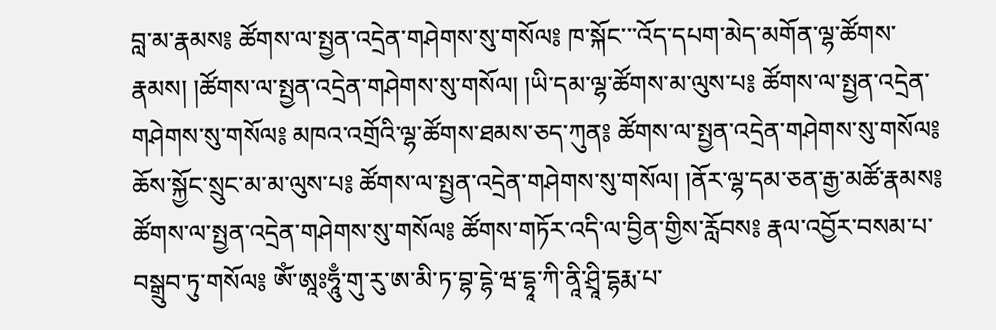བླ་མ་རྣམས༔ ཚོགས་ལ་སྤྱན་འདྲེན་གཤེགས་སུ་གསོལ༔ ཁ་སྐོང་་་འོད་དཔག་མེད་མགོན་ལྷ་ཚོགས་རྣམས། །ཚོགས་ལ་སྤྱན་འདྲེན་གཤེགས་སུ་གསོལ། །ཡི་དམ་ལྷ་ཚོགས་མ་ལུས་པ༔ ཚོགས་ལ་སྤྱན་འདྲེན་གཤེགས་སུ་གསོལ༔ མཁའ་འགྲོའི་ལྷ་ཚོགས་ཐམས་ཅད་ཀུན༔ ཚོགས་ལ་སྤྱན་འདྲེན་གཤེགས་སུ་གསོལ༔ ཆོས་སྐྱོང་སྲུང་མ་མ་ལུས་པ༔ ཚོགས་ལ་སྤྱན་འདྲེན་གཤེགས་སུ་གསོལ། །ནོར་ལྷ་དམ་ཅན་རྒྱ་མཚོ་རྣམས༔ ཚོགས་ལ་སྤྱན་འདྲེན་གཤེགས་སུ་གསོལ༔ ཚོགས་གཏོར་འདི་ལ་བྱིན་གྱིས་རློབས༔ རྣལ་འབྱོར་བསམ་པ་བསྒྲུབ་ཏུ་གསོལ༔ ཨོཾ་ཨཱཿཧཱུྃ་གུ་རུ་ཨ་མི་ཏ་བྷ་དྷེ་ཝ་དྷཱ་ཀི་ནཱི་ཤྲཱི་དྷརྨ་པ་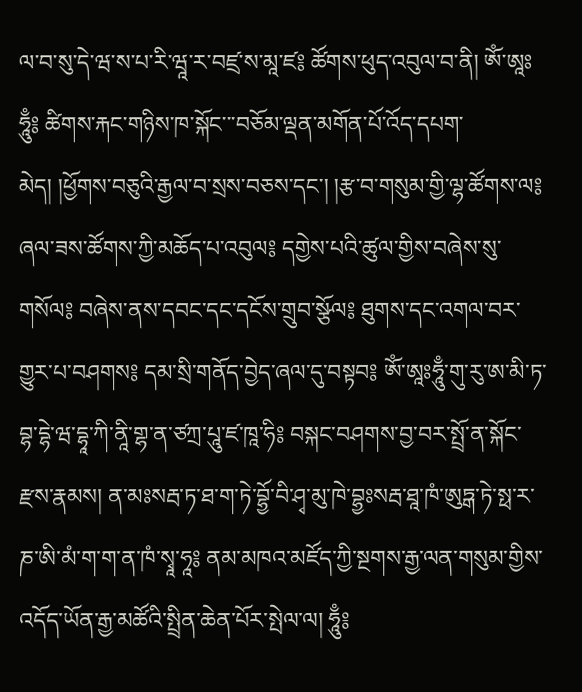ལ་བ་སུ་དེ་ཝ་ས་པ་རི་ཝཱ་ར་བཛྲ་ས་མཱ་ཛ༔ ཚོགས་ཕུད་འབུལ་བ་ནི། ཨོཾ་ཨཱཿཧཱུྃ༔ ཚིགས་རྐང་གཉིས་ཁ་སྐོང་་་བཅོམ་ལྡན་མགོན་པོ་འོད་དཔག་མེད། །ཕྱོགས་བཅུའི་རྒྱལ་བ་སྲས་བཅས་དང་། །རྩ་བ་གསུམ་གྱི་ལྷ་ཚོགས་ལ༔ ཞལ་ཟས་ཚོགས་ཀྱི་མཆོད་པ་འབུལ༔ དགྱེས་པའི་ཚུལ་གྱིས་བཞེས་སུ་གསོལ༔ བཞེས་ནས་དབང་དང་དངོས་གྲུབ་སྩོལ༔ ཐུགས་དང་འགལ་བར་གྱུར་པ་བཤགས༔ དམ་སྲི་གནོད་བྱེད་ཞལ་དུ་བསྟབ༔ ཨོཾ་ཨཱཿཧཱུྃ་གུ་རུ་ཨ་མི་ཏ་བྷ་དྷེ་ཝ་དྷཱ་ཀི་ནཱི་གྷ་ན་ཙཀྲ་པཱུ་ཛ་ཁཱ་ཧི༔ བསྐང་བཤགས་བྱ་བར་སྤྲོ་ན་སྐོང་རྫས་རྣམས། ན་མཿསརྦ་ཏ་ཐ་ག་ཏེ་བྷྱོ་བི་ཤྭ་མུ་ཁེ་བྷྱཿསརྦ་ཐཱ་ཁཾ་ཨུཏྒ་ཏེ་སྥ་ར་ཎ་ཨི་མཾ་ག་ག་ན་ཁཾ་སྭཱ་ཧཱ༔ ནམ་མཁའ་མཛོད་ཀྱི་སྔགས་རྒྱ་ལན་གསུམ་གྱིས་འདོད་ཡོན་རྒྱ་མཚོའི་སྤྲིན་ཆེན་པོར་སྤེལ་ལ། ཧཱུྃ༔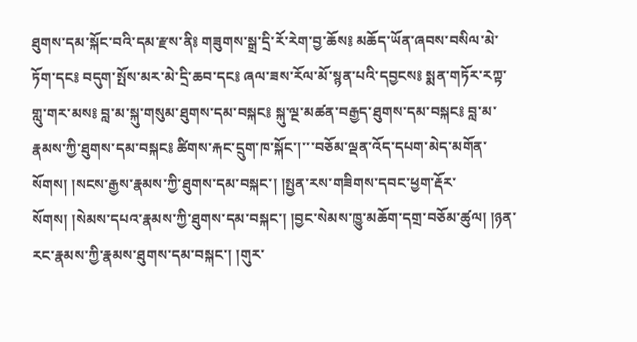ཐུགས་དམ་སྐོང་བའི་དམ་རྫས་ནི༔ གཟུགས་སྒྲ་དྲི་རོ་རེག་བྱ་ཆོས༔ མཆོད་ཡོན་ཞབས་བསིལ་མེ་ཏོག་དང༔ བདུག་སྤོས་མར་མེ་དྲི་ཆབ་དང༔ ཞལ་ཟས་རོལ་མོ་སྙན་པའི་དབྱངས༔ སྨན་གཏོར་རཀྟ་གླུ་གར་མས༔ བླ་མ་སྐུ་གསུམ་ཐུགས་དམ་བསྐང༔ སྐུ་ལྔ་མཚན་བརྒྱད་ཐུགས་དམ་བསྐང༔ བླ་མ་རྣམས་ཀྱི་ཐུགས་དམ་བསྐང༔ ཚིགས་རྐང་དྲུག་ཁ་སྐོང་།་་་བཅོམ་ལྡན་འོད་དཔག་མེད་མགོན་སོགས། །སངས་རྒྱས་རྣམས་ཀྱི་ཐུགས་དམ་བསྐང་། །སྤྱན་རས་གཟིགས་དབང་ཕྱག་རྡོར་སོགས། །སེམས་དཔའ་རྣམས་ཀྱི་ཐུགས་དམ་བསྐང་། །བྱང་སེམས་ཁྱུ་མཆོག་དགྲ་བཅོམ་ཚུལ། །ཉན་རང་རྣམས་ཀྱི་རྣམས་ཐུགས་དམ་བསྐང་། །གུར་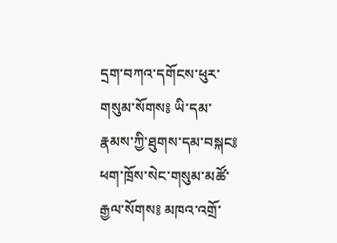དྲག་བཀའ་དགོངས་ཕུར་གསུམ་སོགས༔ ཡི་དམ་རྣམས་ཀྱི་ཐུགས་དམ་བསྐང༔ ཕག་ཁྲོས་སེང་གསུམ་མཚོ་རྒྱལ་སོགས༔ མཁའ་འགྲོ་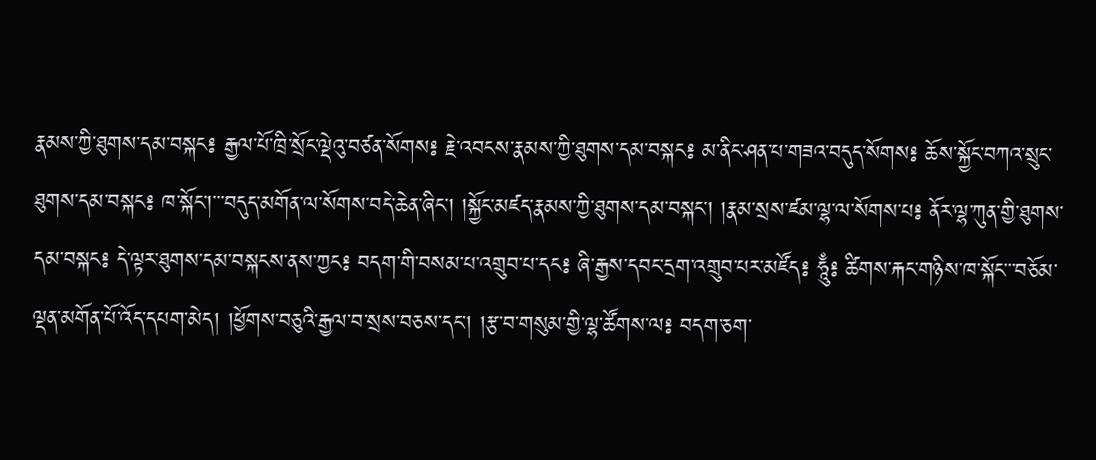རྣམས་ཀྱི་ཐུགས་དམ་བསྐང༔ རྒྱལ་པོ་ཁྲི་སྲོང་ལྡེའུ་བཙན་སོགས༔ རྗེ་འབངས་རྣམས་ཀྱི་ཐུགས་དམ་བསྐང༔ མ་ནིང་ཤན་པ་གཟའ་བདུད་སོགས༔ ཆོས་སྐྱོང་བཀའ་སྲུང་ཐུགས་དམ་བསྐང༔ ཁ་སྐོང་།་་་བདུད་མགོན་ལ་སོགས་བདེ་ཆེན་ཞིང་། །སྐྱོང་མཛད་རྣམས་ཀྱི་ཐུགས་དམ་བསྐང་། །རྣམ་སྲས་ཛམ་ལྷ་ལ་སོགས་པ༔ ནོར་ལྷ་ཀུན་གྱི་ཐུགས་དམ་བསྐང༔ དེ་ལྟར་ཐུགས་དམ་བསྐངས་ནས་ཀྱང༔ བདག་གི་བསམ་པ་འགྲུབ་པ་དང༔ ཞི་རྒྱས་དབང་དྲག་འགྲུབ་པར་མཛོད༔ ཧཱུྃ༔ ཚིགས་རྐང་གཉིས་ཁ་སྐོང་་་བཅོམ་ལྡན་མགོན་པོ་འོད་དཔག་མེད། །ཕྱོགས་བཅུའི་རྒྱལ་བ་སྲས་བཅས་དང་། །རྩ་བ་གསུམ་གྱི་ལྷ་ཚོགས་ལ༔ བདག་ཅག་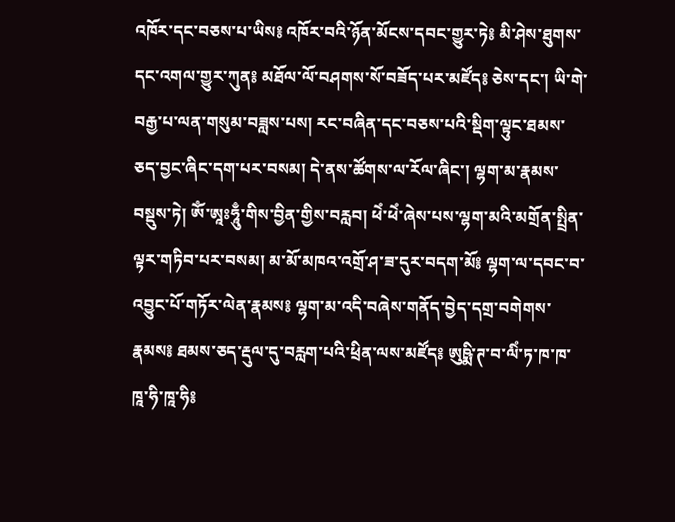འཁོར་དང་བཅས་པ་ཡིས༔ འཁོར་བའི་ཉོན་མོངས་དབང་གྱུར་ཏེ༔ མི་ཤེས་ཐུགས་དང་འགལ་གྱུར་ཀུན༔ མཐོལ་ལོ་བཤགས་སོ་བཟོད་པར་མཛོད༔ ཅེས་དང་། ཡི་གེ་བརྒྱ་པ་ལན་གསུམ་བཟླས་པས། རང་བཞིན་དང་བཅས་པའི་སྡིག་ལྟུང་ཐམས་ཅད་བྱང་ཞིང་དག་པར་བསམ། དེ་ནས་ཚོགས་ལ་རོལ་ཞིང་། ལྷག་མ་རྣམས་བསྡུས་ཏེ། ཨོཾ་ཨཱཿཧཱུྃ་གིས་བྱིན་གྱིས་བརླབ། ཕེཾ་ཕེཾ་ཞེས་པས་ལྷག་མའི་མགྲོན་སྤྲིན་ལྟར་གཏིབ་པར་བསམ། མ་མོ་མཁའ་འགྲོ་ཤ་ཟ་དུར་བདག་མོ༔ ལྷག་ལ་དབང་བ་འབྱུང་པོ་གཏོར་ལེན་རྣམས༔ ལྷག་མ་འདི་བཞེས་གནོད་བྱེད་དགྲ་བགེགས་རྣམས༔ ཐམས་ཅད་རྡུལ་དུ་བརླག་པའི་ཕྲིན་ལས་མཛོད༔ ཨུཥྨི་ཊ་བ་ལིཾ་ཏ་ཁ་ཁ་ཁཱ་ཧི་ཁཱ་ཧི༔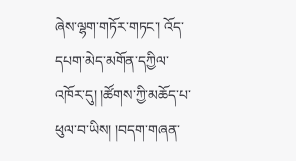ཞེས་ལྷག་གཏོར་གཏང་། འོད་དཔག་མེད་མགོན་དཀྱིལ་འཁོར་དུ། །ཚོགས་ཀྱི་མཆོད་པ་ཕུལ་བ་ཡིས། །བདག་གཞན་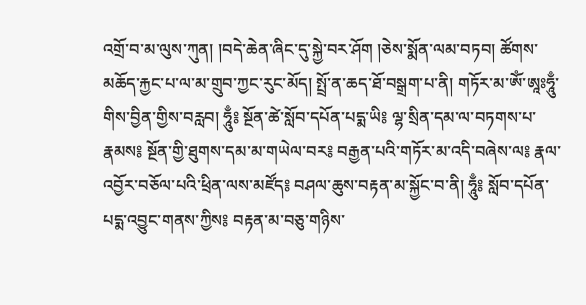འགྲོ་བ་མ་ལུས་ཀུན། །བདེ་ཆེན་ཞིང་དུ་སྐྱེ་བར་ཤོག །ཅེས་སྨོན་ལམ་བཏབ། ཚོགས་མཆོད་རྐྱང་པ་ལ་མ་གྲུབ་ཀྱང་རུང་མོད། སྤྲོ་ན་ཆད་ཐོ་བསྒྲག་པ་ནི། གཏོར་མ་ཨོཾ་ཨཱཿཧཱུྃ་གིས་བྱིན་གྱིས་བརླབ། ཧཱུྃ༔ སྔོན་ཚེ་སློབ་དཔོན་པདྨ་ཡི༔ ལྷ་སྲིན་དམ་ལ་བཏགས་པ་རྣམས༔ སྔོན་གྱི་ཐུགས་དམ་མ་གཡེལ་བར༔ བརྒྱན་པའི་གཏོར་མ་འདི་བཞེས་ལ༔ རྣལ་འབྱོར་བཅོལ་པའི་ཕྲིན་ལས་མཛོད༔ བཤལ་ཆུས་བརྟན་མ་སྐྱོང་བ་ནི། ཧཱུྃ༔ སློབ་དཔོན་པདྨ་འབྱུང་གནས་ཀྱིས༔ བརྟན་མ་བཅུ་གཉིས་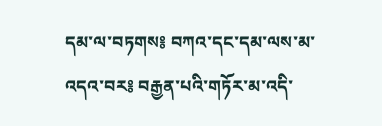དམ་ལ་བཏགས༔ བཀའ་དང་དམ་ལས་མ་འདའ་བར༔ བརྒྱན་པའི་གཏོར་མ་འདི་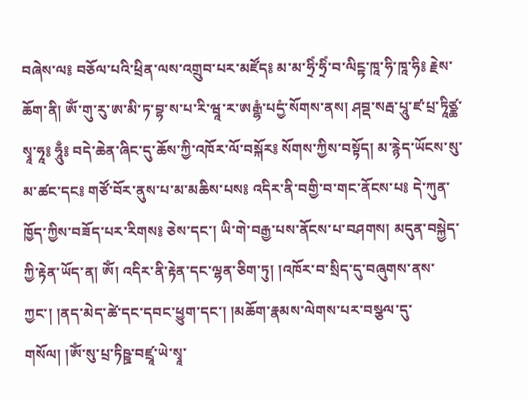བཞེས་ལ༔ བཅོལ་པའི་ཕྲིན་ལས་འགྲུབ་པར་མཛོད༔ མ་མ་ཧྲིཾ་ཧྲིཾ་བ་ལིངྟ་ཁཱ་ཧི་ཁཱ་ཧི༔ རྗེས་ཆོག་ནི། ཨོཾ་གུ་རུ་ཨ་མི་ཏ་བྷ་ས་པ་རི་ཝཱ་ར་ཨརྒྷཾ་པདྱཾ་སོགས་ནས། ཤབྡ་སརྦ་པཱུ་ཛ་པྲ་ཏཱིཙྪ་སྭཱ་ཧཱ༔ ཧཱུྃ༔ བདེ་ཆེན་ཞིང་དུ་ཆོས་ཀྱི་འཁོར་ལོ་བསྐོར༔ སོགས་ཀྱིས་བསྟོད། མ་རྙེད་ཡོངས་སུ་མ་ཚང་དང༔ གཙོ་བོར་ནུས་པ་མ་མཆིས་པས༔ འདིར་ནི་བགྱི་བ་གང་ནོངས་པ༔ དེ་ཀུན་ཁྱོད་ཀྱིས་བཟོད་པར་རིགས༔ ཅེས་དང་། ཡི་གེ་བརྒྱ་པས་ནོངས་པ་བཤགས། མདུན་བསྐྱེད་ཀྱི་རྟེན་ཡོད་ན། ཨོཾ། འདིར་ནི་རྟེན་དང་ལྷན་ཅིག་ཏུ། །འཁོར་བ་སྲིད་དུ་བཞུགས་ནས་ཀྱང་། །ནད་མེད་ཚེ་དང་དབང་ཕྱུག་དང་། །མཆོག་རྣམས་ལེགས་པར་བསྩལ་དུ་གསོལ། །ཨོཾ་སུ་པྲ་ཏིཥྛ་བཛྲཱ་ཡེ་སྭཱ་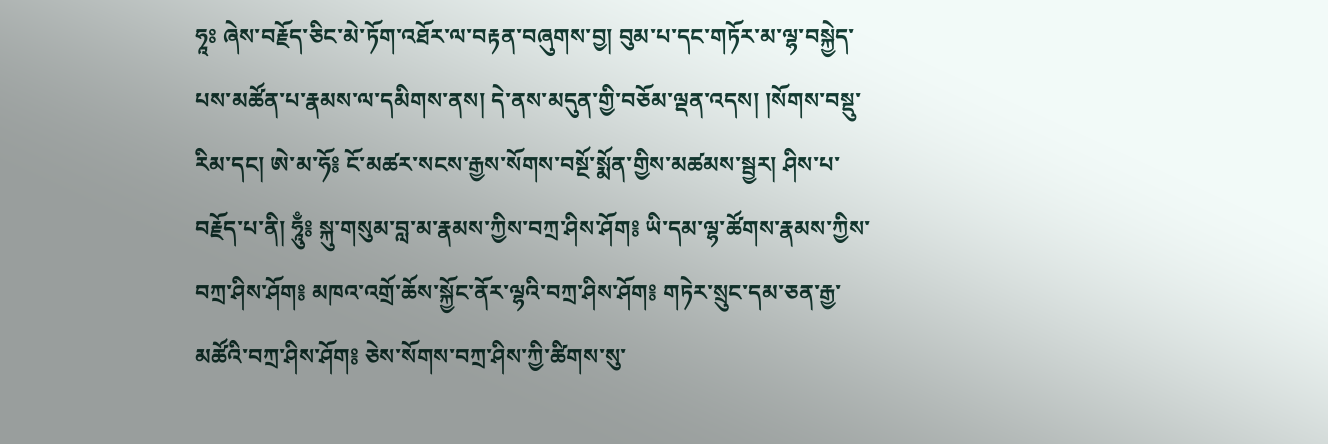ཧཱཿ ཞེས་བརྗོད་ཅིང་མེ་ཏོག་འཐོར་ལ་བརྟན་བཞུགས་བྱ། བུམ་པ་དང་གཏོར་མ་ལྷ་བསྐྱེད་པས་མཚོན་པ་རྣམས་ལ་དམིགས་ནས། དེ་ནས་མདུན་གྱི་བཅོམ་ལྡན་འདས། །སོགས་བསྡུ་རིམ་དང། ཨེ་མ་ཧོ༔ ངོ་མཚར་སངས་རྒྱས་སོགས་བསྔོ་སྨོན་གྱིས་མཚམས་སྦྱར། ཤིས་པ་བརྗོད་པ་ནི། ཧཱུྃ༔ སྐུ་གསུམ་བླ་མ་རྣམས་ཀྱིས་བཀྲ་ཤིས་ཤོག༔ ཡི་དམ་ལྷ་ཚོགས་རྣམས་ཀྱིས་བཀྲ་ཤིས་ཤོག༔ མཁའ་འགྲོ་ཆོས་སྐྱོང་ནོར་ལྷའི་བཀྲ་ཤིས་ཤོག༔ གཏེར་སྲུང་དམ་ཅན་རྒྱ་མཚོའི་བཀྲ་ཤིས་ཤོག༔ ཅེས་སོགས་བཀྲ་ཤིས་ཀྱི་ཚིགས་སུ་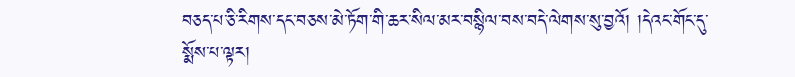བཅད་པ་ཅི་རིགས་དང་བཅས་མེ་ཏོག་གི་ཆར་སིལ་མར་བསྙིལ་བས་བདེ་ལེགས་སུ་བྱའོ། །དེའང་གོང་དུ་སྨོས་པ་ལྟར།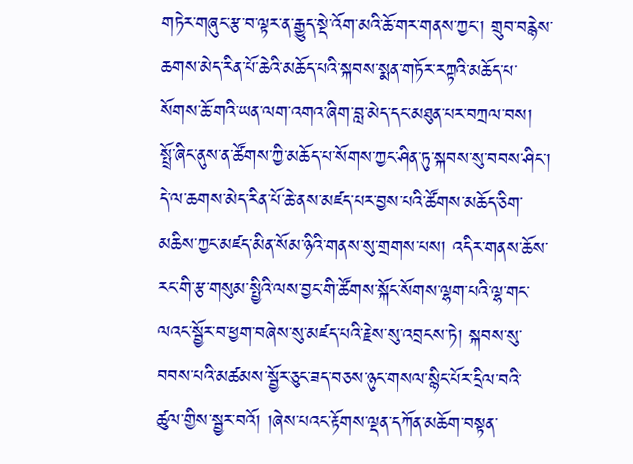གཏེར་གཞུང་རྩ་བ་ལྟར་ན་རྒྱུད་སྡེ་འོག་མའི་ཆོ་གར་གནས་ཀྱང་། གྲུབ་བརྙེས་ཆགས་མེད་རིན་པོ་ཆེའི་མཆོད་པའི་སྐབས་སྨན་གཏོར་རཀྟའི་མཆོད་པ་སོགས་ཆོ་གའི་ཡན་ལག་འགའ་ཞིག་བླ་མེད་དང་མཐུན་པར་བཀྲལ་བས། སྤྲོ་ཞིང་ནུས་ན་ཚོགས་ཀྱི་མཆོད་པ་སོགས་ཀྱང་ཤིན་ཏུ་སྐབས་སུ་བབས་ཤིང་། དེ་ལ་ཆགས་མེད་རིན་པོ་ཆེ་ནས་མཛད་པར་བྱས་པའི་ཚོགས་མཆོད་ཅིག་མཆིས་ཀྱང་མཛད་མིན་སོམ་ཉིའི་གནས་སུ་གྲགས་པས། འདིར་གནས་ཆོས་རང་གི་རྩ་གསུམ་སྤྱིའི་ལས་བྱང་གི་ཚོགས་སྐོང་སོགས་ལྷག་པའི་ལྷ་གང་ལའང་སྦྱོར་བ་ཕྱག་བཞེས་སུ་མཛད་པའི་རྗེས་སུ་འབྲངས་ཏེ། སྐབས་སུ་བབས་པའི་མཚམས་སྦྱོར་ཅུང་ཟད་བཅས་ཉུང་གསལ་སྙིང་པོར་དྲིལ་བའི་ཚུལ་གྱིས་སྦྱར་བའོ། །ཞེས་པའང་རྟོགས་ལྡན་དཀོན་མཆོག་བསྟན་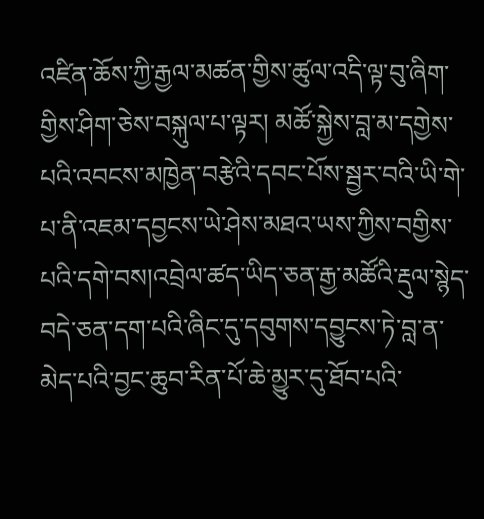འཛིན་ཆོས་ཀྱི་རྒྱལ་མཚན་གྱིས་ཚུལ་འདི་ལྟ་བུ་ཞིག་གྱིས་ཤིག་ཅེས་བསྐུལ་པ་ལྟར། མཚོ་སྐྱེས་བླ་མ་དགྱེས་པའི་འབངས་མཁྱེན་བརྩེའི་དབང་པོས་སྦྱར་བའི་ཡི་གེ་པ་ནི་འཇམ་དབྱངས་ཡེ་ཤེས་མཐའ་ཡས་ཀྱིས་བགྱིས་པའི་དགེ་བས།འབྲེལ་ཚད་ཡིད་ཅན་རྒྱ་མཚོའི་རྡུལ་སྙེད་བདེ་ཅན་དག་པའི་ཞིང་དུ་དབུགས་དབྱུངས་ཏེ་བླ་ན་མེད་པའི་བྱང་ཆུབ་རིན་པོ་ཆེ་མྱུར་དུ་ཐོབ་པའི་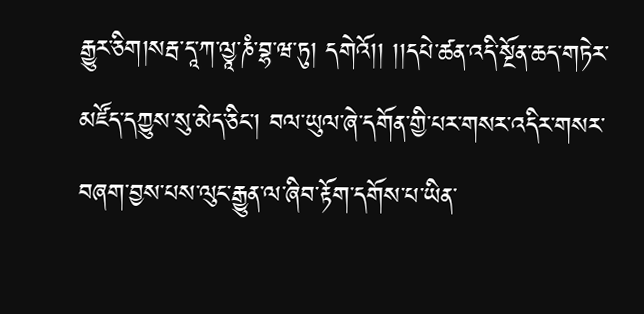རྒྱུར་ཅིག།སརྦ་དཱ་ཀ་ལྱཱ་ཎཾ་བྷ་ཝ་ཏུ། དགེའོ།། །།དཔེ་ཚན་འདི་སྔོན་ཆད་གཏེར་མཛོད་དཀྱུས་སུ་མེད་ཅིང་། བལ་ཡུལ་ཞེ་དགོན་གྱི་པར་གསར་འདིར་གསར་བཞག་བྱས་པས་ལུང་རྒྱུན་ལ་ཞིབ་རྟོག་དགོས་པ་ཡིན་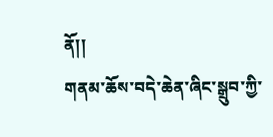ནོ།།
གནམ་ཆོས་བདེ་ཆེན་ཞིང་སྒྲུབ་ཀྱི་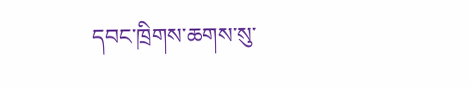དབང་ཁྲིགས་ཆགས་སུ་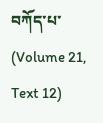བཀོད་པ་ (Volume 21, Text 12)